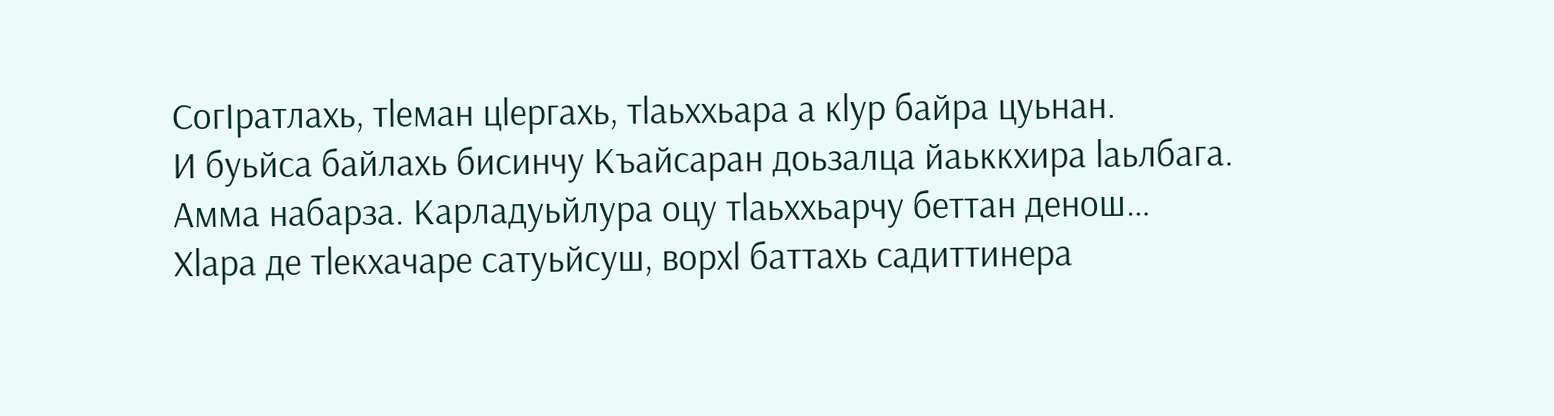СогІратлахь, тӏеман цӏергахь, тӏаьххьара а кӏур байра цуьнан.
И буьйса байлахь бисинчу Къайсаран доьзалца йаьккхира ӏаьлбага. Амма набарза. Карладуьйлура оцу тӏаьххьарчу беттан денош…
Хӏара де тӏекхачаре сатуьйсуш, ворхӏ баттахь садиттинера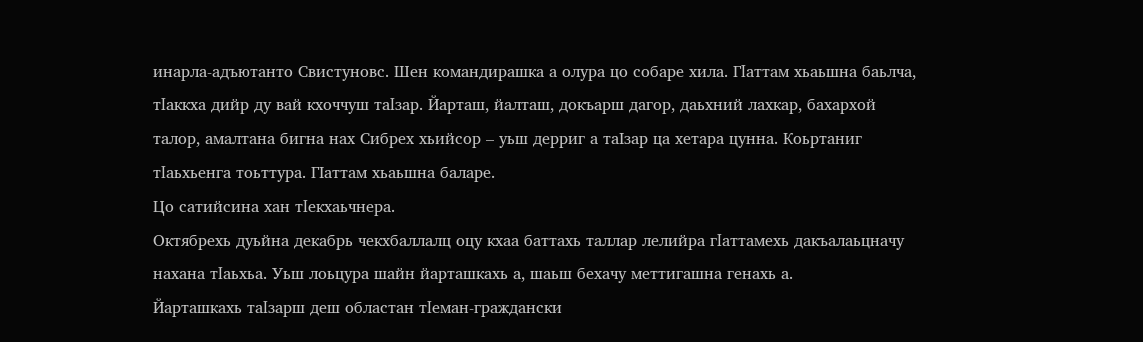инарла-адъютанто Свистуновс. Шен командирашка а олура цо собаре хила. Гӏаттам хьаьшна баьлча, тӏаккха дийр ду вай кхоччуш таӏзар. Йарташ, йалташ, докъарш дагор, даьхний лахкар, бахархой талор, амалтана бигна нах Сибрех хьийсор – уьш дерриг а таІзар ца хетара цунна. Коьртаниг тӏаьхьенга тоьттура. ГІаттам хьаьшна баларе.
Цо сатийсина хан тӏекхаьчнера.
Октябрехь дуьйна декабрь чекхбаллалц оцу кхаа баттахь таллар лелийра гӏаттамехь дакъалаьцначу нахана тӏаьхьа. Уьш лоьцура шайн йарташкахь а, шаьш бехачу меттигашна генахь а.
Йарташкахь таӏзарш деш областан тӏеман-граждански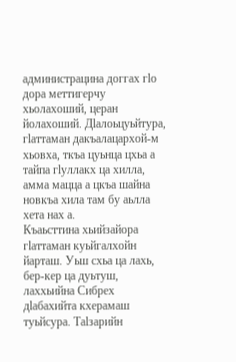администрацина доггах гӏо дора меттигерчу хьолахоший, церан йолахоший. Дӏалоьцуьйтура, гӏаттаман дакъалацархой-м хьовха, ткъа цуьнца цхьа а тайпа гӏуллакх ца хилла, амма мацца а цкъа шайна новкъа хила там бу аьлла хета нах а.
Къаьсттина хьийзайора гӏаттаман куьйгалхойн йарташ. Уьш схьа ца лахь, бер-кер ца дуьтуш, лаххьийна Сибрех дӏабахийта кхерамаш туьйсура. Таӏзарийн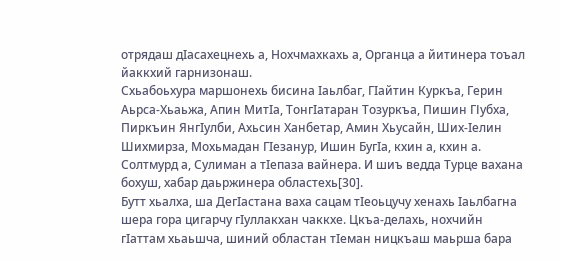отрядаш дӏасахецнехь а, Нохчмахкахь а, Органца а йитинера тоъал йаккхий гарнизонаш.
Схьабоьхура маршонехь бисина ӏаьлбаг, Гӏайтин Куркъа, Герин Аьрса-Хьаьжа, Апин Митӏа, Тонгӏатаран Тозуркъа, Пишин ГІубха, Пиркъин Янгӏулби, Ахьсин Ханбетар, Амин Хьусайн, Ших-ӏелин Шихмирза, Мохьмадан Гӏезанур, Ишин Бугӏа, кхин а, кхин а.
Солтмурд а, Сулиман а тӏепаза вайнера. И шиъ ведда Турце вахана бохуш, хабар даьржинера областехь[30].
Бутт хьалха, ша Дегӏастана ваха сацам тӏеоьцучу хенахь ӏаьлбагна шера гора цигарчу гӏуллакхан чаккхе. Цкъа-делахь, нохчийн гӏаттам хьаьшча, шиний областан тӏеман ницкъаш маьрша бара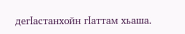дегӏастанхойн гӏаттам хьаша.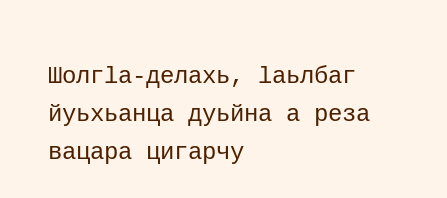Шолгӏа-делахь, ӏаьлбаг йуьхьанца дуьйна а реза вацара цигарчу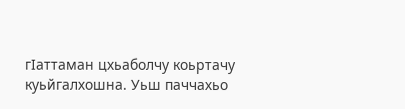гӏаттаман цхьаболчу коьртачу куьйгалхошна. Уьш паччахьо